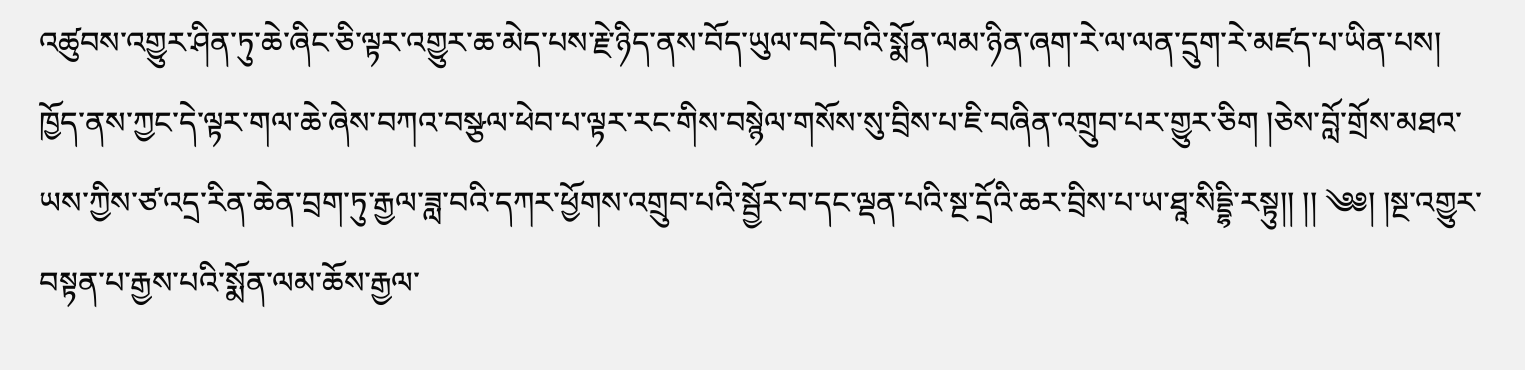འཚུབས་འགྱུར་ཤིན་ཏུ་ཆེ་ཞིང་ཅི་ལྟར་འགྱུར་ཆ་མེད་པས་རྗེ་ཉིད་ནས་བོད་ཡུལ་བདེ་བའི་སྨོན་ལམ་ཉིན་ཞག་རེ་ལ་ལན་དྲུག་རེ་མཛད་པ་ཡིན་པས། ཁྱོད་ནས་ཀྱང་དེ་ལྟར་གལ་ཆེ་ཞེས་བཀའ་བསྩལ་ཕེབ་པ་ལྟར་རང་གིས་བསྙེལ་གསོས་སུ་བྲིས་པ་ཇི་བཞིན་འགྲུབ་པར་གྱུར་ཅིག །ཅེས་བློ་གྲོས་མཐའ་ཡས་ཀྱིས་ཙ་འདྲ་རིན་ཆེན་བྲག་ཏུ་རྒྱལ་ཟླ་བའི་དཀར་ཕྱོགས་འགྲུབ་པའི་སྦྱོར་བ་དང་ལྡན་པའི་སྔ་དྲོའི་ཆར་བྲིས་པ་ཡ་ཐཱ་སིདྡྷི་རསྟུ།། །། ༄༅། །སྔ་འགྱུར་བསྟན་པ་རྒྱས་པའི་སྨོན་ལམ་ཆོས་རྒྱལ་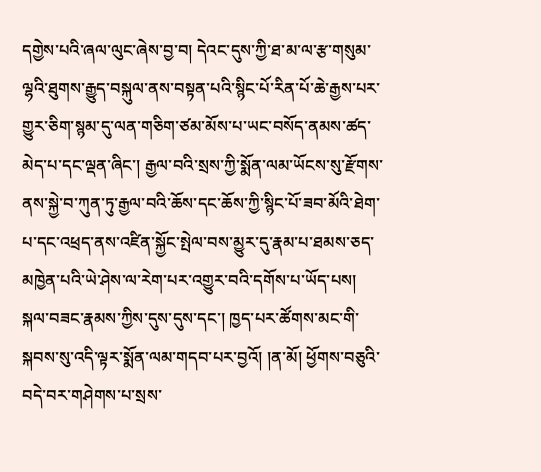དགྱེས་པའི་ཞལ་ལུང་ཞེས་བྱ་བ། དེའང་དུས་ཀྱི་ཐ་མ་ལ་རྩ་གསུམ་ལྷའི་ཐུགས་རྒྱུད་བསྐུལ་ནས་བསྟན་པའི་སྙིང་པོ་རིན་པོ་ཆེ་རྒྱས་པར་གྱུར་ཅིག་སྙམ་དུ་ལན་གཅིག་ཙམ་མོས་པ་ཡང་བསོད་ནམས་ཚད་མེད་པ་དང་ལྡན་ཞིང་། རྒྱལ་བའི་སྲས་ཀྱི་སྨོན་ལམ་ཡོངས་སུ་རྫོགས་ནས་སྐྱེ་བ་ཀུན་ཏུ་རྒྱལ་བའི་ཆོས་དང་ཆོས་ཀྱི་སྙིང་པོ་ཟབ་མོའི་ཐེག་པ་དང་འཕྲད་ནས་འཛིན་སྐྱོང་སྤེལ་བས་མྱུར་དུ་རྣམ་པ་ཐམས་ཅད་མཁྱེན་པའི་ཡེ་ཤེས་ལ་རེག་པར་འགྱུར་བའི་དགོས་པ་ཡོད་པས། སྐལ་བཟང་རྣམས་ཀྱིས་དུས་དུས་དང་། ཁྱད་པར་ཚོགས་མང་གི་སྐབས་སུ་འདི་ལྟར་སྨོན་ལམ་གདབ་པར་བྱའོ། །ན་མོ། ཕྱོགས་བཅུའི་བདེ་བར་གཤེགས་པ་སྲས་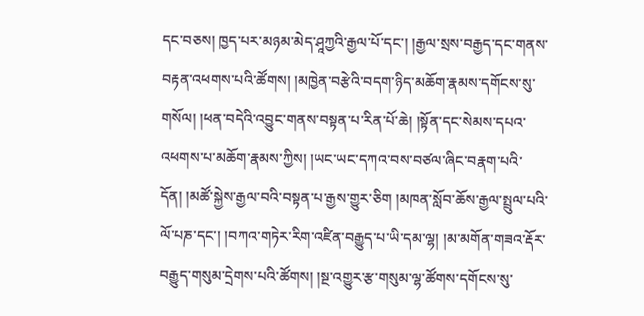དང་བཅས། ཁྱད་པར་མཉམ་མེད་ཤཱཀྱའི་རྒྱལ་པོ་དང་། །རྒྱལ་སྲས་བརྒྱད་དང་གནས་བརྟན་འཕགས་པའི་ཚོགས། །མཁྱེན་བརྩེའི་བདག་ཉིད་མཆོག་རྣམས་དགོངས་སུ་གསོལ། །ཕན་བདེའི་འབྱུང་གནས་བསྟན་པ་རིན་པོ་ཆེ། །སྟོན་དང་སེམས་དཔའ་འཕགས་པ་མཆོག་རྣམས་ཀྱིས། །ཡང་ཡང་དཀའ་བས་བཙལ་ཞིང་བརྣག་པའི་དོན། །མཚོ་སྐྱེས་རྒྱལ་བའི་བསྟན་པ་རྒྱས་གྱུར་ཅིག །མཁན་སློབ་ཆོས་རྒྱལ་སྤྲུལ་པའི་ལོ་པཎ་དང་། །བཀའ་གཏེར་རིག་འཛིན་བརྒྱུད་པ་ཡི་དམ་ལྷ། །མ་མགོན་གཟའ་རྡོར་བརྒྱུད་གསུམ་དྲེགས་པའི་ཚོགས། །སྔ་འགྱུར་རྩ་གསུམ་ལྷ་ཚོགས་དགོངས་སུ་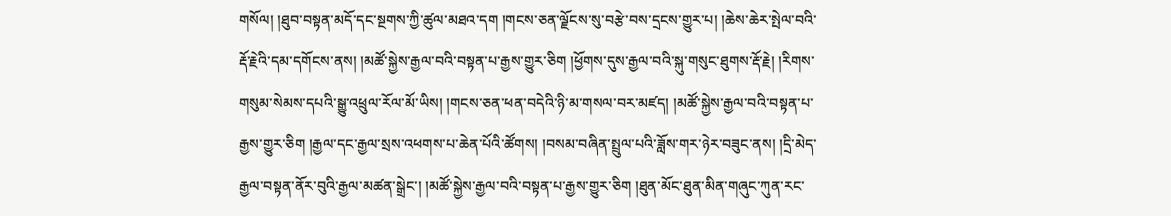གསོལ། །ཐུབ་བསྟན་མདོ་དང་སྔགས་ཀྱི་ཚུལ་མཐའ་དག །གངས་ཅན་ལྗོངས་སུ་བརྩེ་བས་དྲངས་གྱུར་པ། །ཆེས་ཆེར་སྤེལ་བའི་རྡོ་རྗེའི་དམ་དགོངས་ནས། །མཚོ་སྐྱེས་རྒྱལ་བའི་བསྟན་པ་རྒྱས་གྱུར་ཅིག །ཕྱོགས་དུས་རྒྱལ་བའི་སྐུ་གསུང་ཐུགས་རྡོ་རྗེ། །རིགས་གསུམ་སེམས་དཔའི་སྒྱུ་འཕྲུལ་རོལ་མོ་ཡིས། །གངས་ཅན་ཕན་བདེའི་ཉི་མ་གསལ་བར་མཛད། །མཚོ་སྐྱེས་རྒྱལ་བའི་བསྟན་པ་རྒྱས་གྱུར་ཅིག །རྒྱལ་དང་རྒྱལ་སྲས་འཕགས་པ་ཆེན་པོའི་ཚོགས། །བསམ་བཞིན་སྤྲུལ་པའི་ཟློས་གར་ཉེར་བཟུང་ནས། །དྲི་མེད་རྒྱལ་བསྟན་ནོར་བུའི་རྒྱལ་མཚན་སྒྲེང་། །མཚོ་སྐྱེས་རྒྱལ་བའི་བསྟན་པ་རྒྱས་གྱུར་ཅིག །ཐུན་མོང་ཐུན་མིན་གཞུང་ཀུན་རང་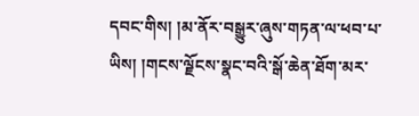དབང་གིས། །མ་ནོར་བསྒྱུར་ཞུས་གཏན་ལ་ཕབ་པ་ཡིས། །གངས་ལྗོངས་སྣང་བའི་སྒོ་ཆེན་ཐོག་མར་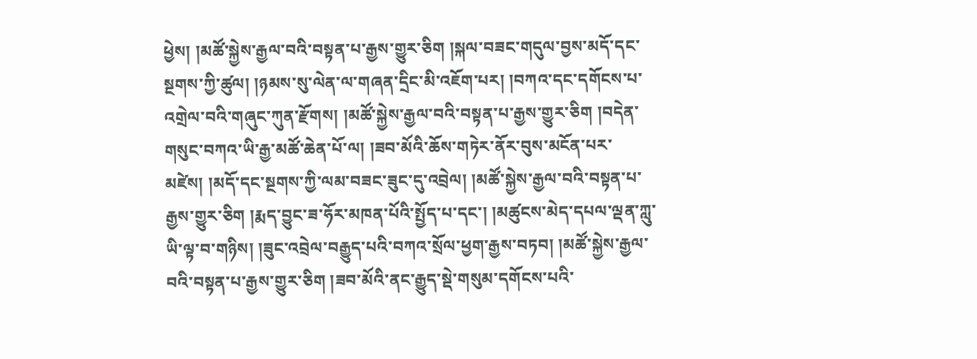ཕྱེས། །མཚོ་སྐྱེས་རྒྱལ་བའི་བསྟན་པ་རྒྱས་གྱུར་ཅིག །སྐལ་བཟང་གདུལ་བྱས་མདོ་དང་སྔགས་ཀྱི་ཚུལ། །ཉམས་སུ་ལེན་ལ་གཞན་དྲིང་མི་འཇོག་པར། །བཀའ་དང་དགོངས་པ་འགྲེལ་བའི་གཞུང་ཀུན་རྫོགས། །མཚོ་སྐྱེས་རྒྱལ་བའི་བསྟན་པ་རྒྱས་གྱུར་ཅིག །བདེན་གསུང་བཀའ་ཡི་རྒྱ་མཚོ་ཆེན་པོ་ལ། །ཟབ་མོའི་ཆོས་གཏེར་ནོར་བུས་མངོན་པར་མཛེས། །མདོ་དང་སྔགས་ཀྱི་ལམ་བཟང་ཟུང་དུ་འབྲེལ། །མཚོ་སྐྱེས་རྒྱལ་བའི་བསྟན་པ་རྒྱས་གྱུར་ཅིག །རྨད་བྱུང་ཟ་ཧོར་མཁན་པོའི་སྤྱོད་པ་དང་། །མཚུངས་མེད་དཔལ་ལྡན་ཀླུ་ཡི་ལྟ་བ་གཉིས། །ཟུང་འབྲེལ་བརྒྱུད་པའི་བཀའ་སྲོལ་ཕྱག་རྒྱས་བཏབ། །མཚོ་སྐྱེས་རྒྱལ་བའི་བསྟན་པ་རྒྱས་གྱུར་ཅིག །ཟབ་མོའི་ནང་རྒྱུད་སྡེ་གསུམ་དགོངས་པའི་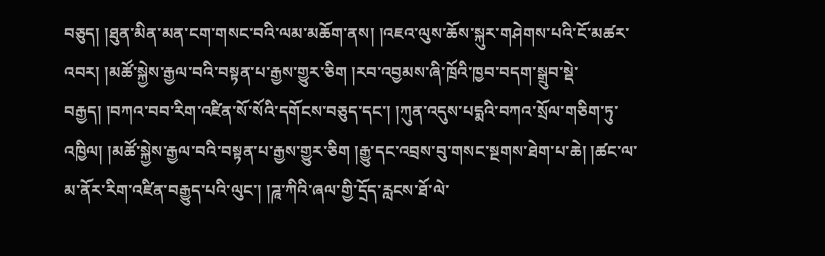བཅུད། །ཐུན་མིན་མན་ངག་གསང་བའི་ལམ་མཆོག་ནས། །འཇའ་ལུས་ཆོས་སྐུར་གཤེགས་པའི་ངོ་མཚར་འབར། །མཚོ་སྐྱེས་རྒྱལ་བའི་བསྟན་པ་རྒྱས་གྱུར་ཅིག །རབ་འབྱམས་ཞི་ཁྲོའི་ཁྱབ་བདག་སྒྲུབ་སྡེ་བརྒྱད། །བཀའ་བབ་རིག་འཛིན་སོ་སོའི་དགོངས་བཅུད་དང་། །ཀུན་འདུས་པདྨའི་བཀའ་སྲོལ་གཅིག་ཏུ་འཁྱིལ། །མཚོ་སྐྱེས་རྒྱལ་བའི་བསྟན་པ་རྒྱས་གྱུར་ཅིག །རྒྱུ་དང་འབྲས་བུ་གསང་སྔགས་ཐེག་པ་ཆེ། །ཚང་ལ་མ་ནོར་རིག་འཛིན་བརྒྱུད་པའི་ལུང་། །ཌཱ་ཀིའི་ཞལ་གྱི་དྲོད་རླངས་ཐོ་ལེ་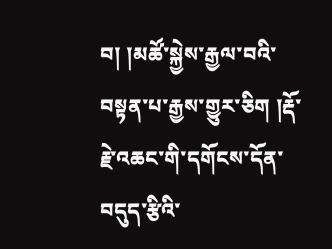བ། །མཚོ་སྐྱེས་རྒྱལ་བའི་བསྟན་པ་རྒྱས་གྱུར་ཅིག །རྡོ་རྗེ་འཆང་གི་དགོངས་དོན་བདུད་རྩིའི་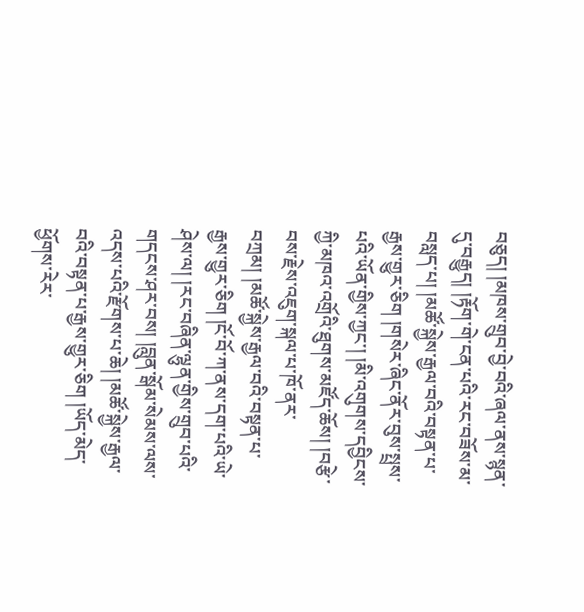བཅུད། །མཁས་གྲུབ་བྱེ་བའི་ཞལ་ནས་སྙན་དུ་བརྒྱུད། །རྟོག་གེ་ངན་པའི་རང་བཟོས་མ་བསླད་པ། །མཚོ་སྐྱེས་རྒྱལ་བའི་བསྟན་པ་རྒྱས་གྱུར་ཅིག །གསེར་ཞིང་ནོར་བུས་སྤྲས་པའི་ཡོན་གྱིས་ཀྱང་། །མི་འགུགས་དབྱིངས་ཀྱི་མཁའ་འགྲོའི་ཐུགས་མཛོད་ཆོས། །བརྩེ་བས་རྗེས་འཇུག་སྐལ་པ་ཁོ་ནར་བཀྲམ། །མཚོ་སྐྱེས་རྒྱལ་བའི་བསྟན་པ་རྒྱས་གྱུར་ཅིག །ངོ་བོ་ཀ་ནས་དག་པའི་ཡེ་ཤེས་ལ། །རང་བཞིན་ལྷུན་གྱིས་གྲུབ་པའི་གདངས་ཤར་བས། །བླུན་སྒོམ་སེམས་ལས་འདས་པའི་རྫོགས་པ་ཆེ། །མཚོ་སྐྱེས་རྒྱལ་བའི་བསྟན་པ་རྒྱས་གྱུར་ཅིག །ཡོད་མེད་ཕྱོགས་རེར་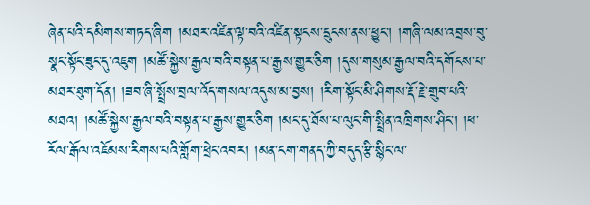ཞེན་པའི་དམིགས་གཏད་ཞིག །མཐར་འཛིན་ལྟ་བའི་འཛིན་སྟངས་དྲུངས་ནས་ཕྱུང་། །གཞི་ལམ་འབྲས་བུ་སྣང་སྟོང་ཟུང་དུ་འཇུག །མཚོ་སྐྱེས་རྒྱལ་བའི་བསྟན་པ་རྒྱས་གྱུར་ཅིག །དུས་གསུམ་རྒྱལ་བའི་དགོངས་པ་མཐར་ཐུག་དོན། །ཟབ་ཞི་སྤྲོས་བྲལ་འོད་གསལ་འདུས་མ་བྱས། །རིག་སྟོང་མི་ཤིགས་རྡོ་རྗེ་གྲུབ་པའི་མཐའ། །མཚོ་སྐྱེས་རྒྱལ་བའི་བསྟན་པ་རྒྱས་གྱུར་ཅིག །མང་དུ་ཐོས་པ་ལུང་གི་སྤྲིན་འཁྲིགས་ཤིང་། །ཕ་རོལ་རྒོལ་འཇོམས་རིགས་པའི་གློག་ཕྲེང་འབར། །མན་ངག་གནད་ཀྱི་བདུད་རྩི་སྙིང་ལ་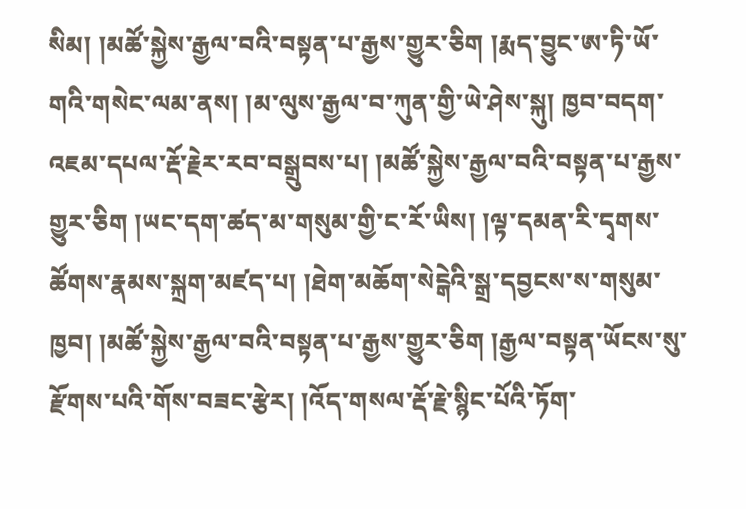སིམ། །མཚོ་སྐྱེས་རྒྱལ་བའི་བསྟན་པ་རྒྱས་གྱུར་ཅིག །རྨད་བྱུང་ཨ་ཏི་ཡོ་གའི་གསེང་ལམ་ནས། །མ་ལུས་རྒྱལ་བ་ཀུན་གྱི་ཡེ་ཤེས་སྐུ། ཁྱབ་བདག་འཇམ་དཔལ་རྡོ་རྗེར་རབ་བསྒྲུབས་པ། །མཚོ་སྐྱེས་རྒྱལ་བའི་བསྟན་པ་རྒྱས་གྱུར་ཅིག །ཡང་དག་ཚད་མ་གསུམ་གྱི་ང་རོ་ཡིས། །ལྟ་དམན་རི་དྭགས་ཚོགས་རྣམས་སྐྲག་མཛད་པ། །ཐེག་མཆོག་སེངྒེའི་སྒྲ་དབྱངས་ས་གསུམ་ཁྱབ། །མཚོ་སྐྱེས་རྒྱལ་བའི་བསྟན་པ་རྒྱས་གྱུར་ཅིག །རྒྱལ་བསྟན་ཡོངས་སུ་རྫོགས་པའི་གོས་བཟང་རྩེར། །འོད་གསལ་རྡོ་རྗེ་སྙིང་པོའི་ཏོག་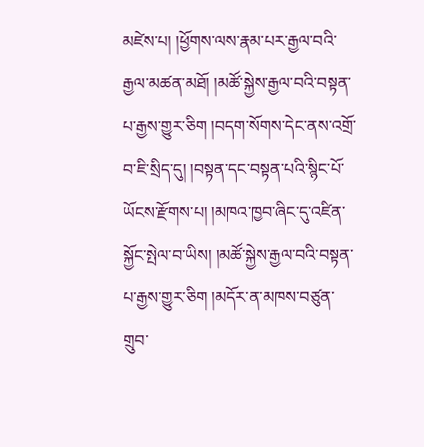མཛེས་པ། །ཕྱོགས་ལས་རྣམ་པར་རྒྱལ་བའི་རྒྱལ་མཚན་མཐོ། །མཚོ་སྐྱེས་རྒྱལ་བའི་བསྟན་པ་རྒྱས་གྱུར་ཅིག །བདག་སོགས་དེང་ནས་འགྲོ་བ་ཇི་སྲིད་དུ། །བསྟན་དང་བསྟན་པའི་སྙིང་པོ་ཡོངས་རྫོགས་པ། །མཁའ་ཁྱབ་ཞིང་དུ་འཛིན་སྐྱོང་སྤེལ་བ་ཡིས། །མཚོ་སྐྱེས་རྒྱལ་བའི་བསྟན་པ་རྒྱས་གྱུར་ཅིག །མདོར་ན་མཁས་བཙུན་གྲུབ་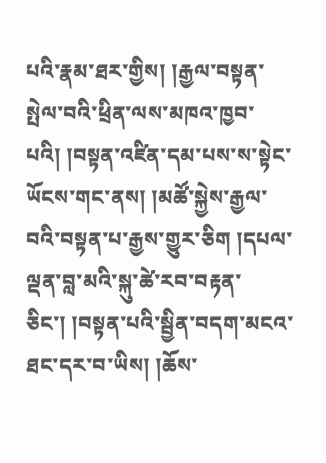པའི་རྣམ་ཐར་གྱིས། །རྒྱལ་བསྟན་སྤེལ་བའི་ཕྲིན་ལས་མཁའ་ཁྱབ་པའི། །བསྟན་འཛིན་དམ་པས་ས་སྟེང་ཡོངས་གང་ནས། །མཚོ་སྐྱེས་རྒྱལ་བའི་བསྟན་པ་རྒྱས་གྱུར་ཅིག །དཔལ་ལྡན་བླ་མའི་སྐུ་ཚེ་རབ་བརྟན་ཅིང་། །བསྟན་པའི་སྦྱིན་བདག་མངའ་ཐང་དར་བ་ཡིས། །ཆོས་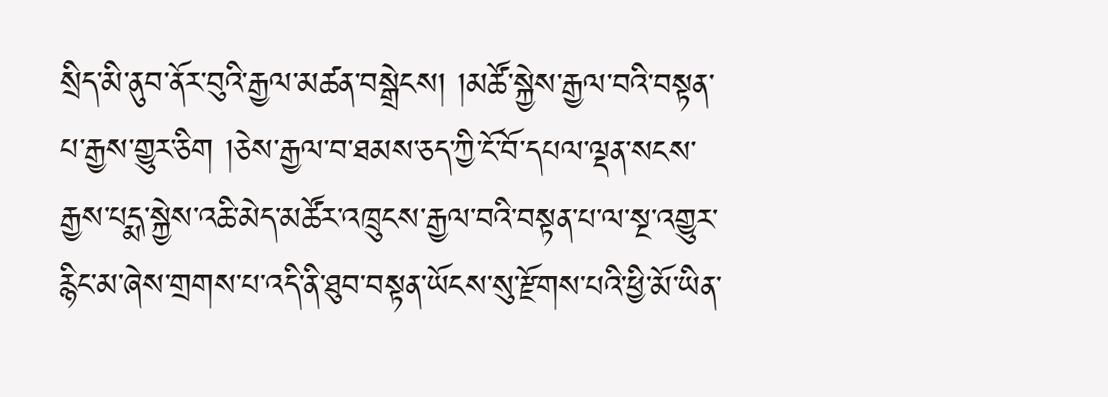སྲིད་མི་ནུབ་ནོར་བུའི་རྒྱལ་མཚན་བསྒྲེངས། །མཚོ་སྐྱེས་རྒྱལ་བའི་བསྟན་པ་རྒྱས་གྱུར་ཅིག །ཅེས་རྒྱལ་བ་ཐམས་ཅད་ཀྱི་ངོ་བོ་དཔལ་ལྡན་སངས་རྒྱས་པདྨ་སྐྱེས་འཆི་མེད་མཚོར་འཁྲུངས་རྒྱལ་བའི་བསྟན་པ་ལ་སྔ་འགྱུར་རྙིང་མ་ཞེས་གྲགས་པ་འདི་ནི་ཐུབ་བསྟན་ཡོངས་སུ་རྫོགས་པའི་ཕྱི་མོ་ཡིན་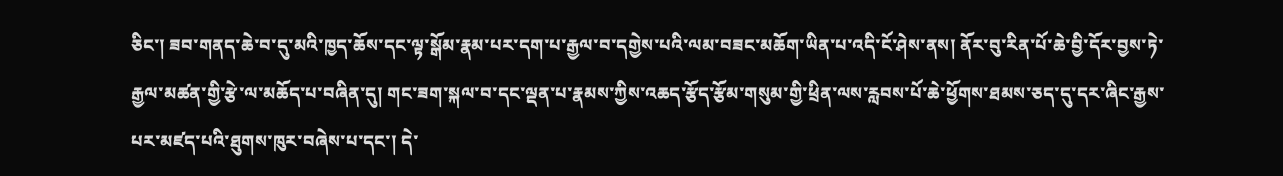ཅིང་། ཟབ་གནད་ཆེ་བ་དུ་མའི་ཁྱད་ཆོས་དང་ལྟ་སྒོམ་རྣམ་པར་དག་པ་རྒྱལ་བ་དགྱེས་པའི་ལམ་བཟང་མཆོག་ཡིན་པ་འདི་ངོ་ཤེས་ནས། ནོར་བུ་རིན་པོ་ཆེ་བྱི་དོར་བྱས་ཏེ་རྒྱལ་མཚན་གྱི་རྩེ་ལ་མཆོད་པ་བཞིན་དུ། གང་ཟག་སྐལ་བ་དང་ལྡན་པ་རྣམས་ཀྱིས་འཆད་རྩོད་རྩོམ་གསུམ་གྱི་ཕྲིན་ལས་རླབས་པོ་ཆེ་ཕྱོགས་ཐམས་ཅད་དུ་དར་ཞིང་རྒྱས་པར་མཛད་པའི་ཐུགས་ཁུར་བཞེས་པ་དང་། དེ་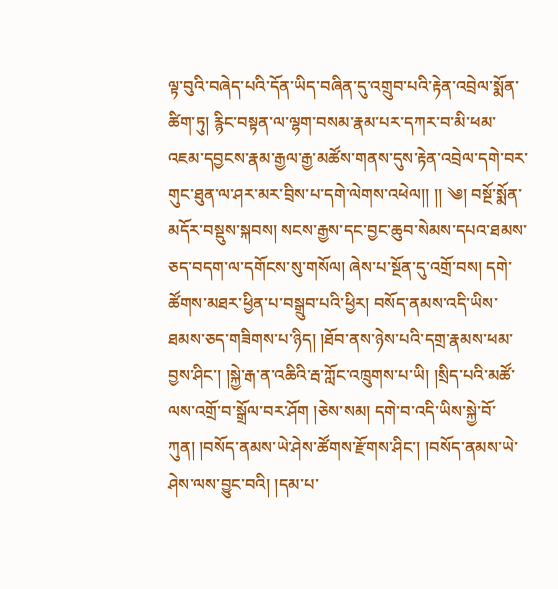ལྟ་བུའི་བཞེད་པའི་དོན་ཡིད་བཞིན་དུ་འགྲུབ་པའི་རྟེན་འབྲེལ་སྨོན་ཚིག་ཏུ། རྙིང་བསྟན་ལ་ལྷག་བསམ་རྣམ་པར་དཀར་བ་མི་ཕམ་འཇམ་དབྱངས་རྣམ་རྒྱལ་རྒྱ་མཚོས་གནས་དུས་རྟེན་འབྲེལ་དགེ་བར་གུང་ཐུན་ལ་ཤར་མར་བྲིས་པ་དགེ་ལེགས་འཕེལ།། །། ༄། བསྔོ་སྨོན་མདོར་བསྡུས་སྐབས། སངས་རྒྱས་དང་བྱང་ཆུབ་སེམས་དཔའ་ཐམས་ཅད་བདག་ལ་དགོངས་སུ་གསོལ། ཞེས་པ་སྔོན་དུ་འགྲོ་བས། དགེ་ཚོགས་མཐར་ཕྱིན་པ་བསྒྲུབ་པའི་ཕྱིར། བསོད་ནམས་འདི་ཡིས་ཐམས་ཅད་གཟིགས་པ་ཉིད། །ཐོབ་ནས་ཉེས་པའི་དགྲ་རྣམས་ཕམ་བྱས་ཤིང་། །སྐྱེ་རྒ་ན་འཆིའི་རྦ་ཀློང་འཁྲུགས་པ་ཡི། །སྲིད་པའི་མཚོ་ལས་འགྲོ་བ་སྒྲོལ་བར་ཤོག །ཅེས་སམ། དགེ་བ་འདི་ཡིས་སྐྱེ་བོ་ཀུན། །བསོད་ནམས་ཡེ་ཤེས་ཚོགས་རྫོགས་ཤིང་། །བསོད་ནམས་ཡེ་ཤེས་ལས་བྱུང་བའི། །དམ་པ་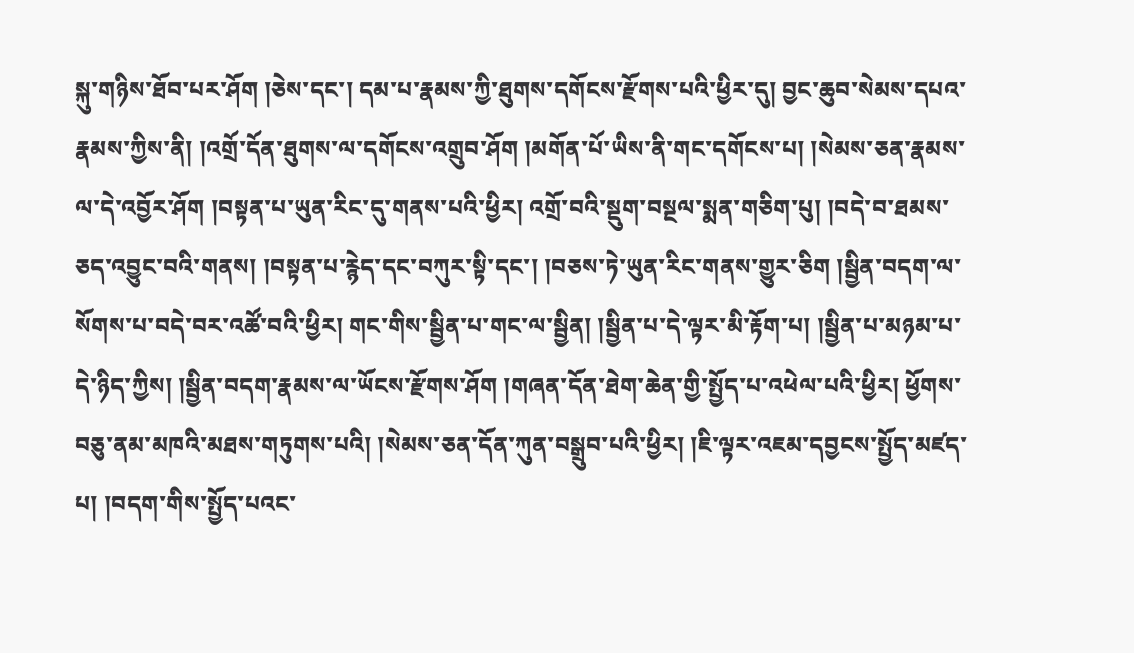སྐུ་གཉིས་ཐོབ་པར་ཤོག །ཅེས་དང་། དམ་པ་རྣམས་ཀྱི་ཐུགས་དགོངས་རྫོགས་པའི་ཕྱིར་དུ། བྱང་ཆུབ་སེམས་དཔའ་རྣམས་ཀྱིས་ནི། །འགྲོ་དོན་ཐུགས་ལ་དགོངས་འགྲུབ་ཤོག །མགོན་པོ་ཡིས་ནི་གང་དགོངས་པ། །སེམས་ཅན་རྣམས་ལ་དེ་འབྱོར་ཤོག །བསྟན་པ་ཡུན་རིང་དུ་གནས་པའི་ཕྱིར། འགྲོ་བའི་སྡུག་བསྔལ་སྨན་གཅིག་པུ། །བདེ་བ་ཐམས་ཅད་འབྱུང་བའི་གནས། །བསྟན་པ་རྙེད་དང་བཀུར་སྟི་དང་། །བཅས་ཏེ་ཡུན་རིང་གནས་གྱུར་ཅིག །སྦྱིན་བདག་ལ་སོགས་པ་བདེ་བར་འཚོ་བའི་ཕྱིར། གང་གིས་སྦྱིན་པ་གང་ལ་སྦྱིན། །སྦྱིན་པ་དེ་ལྟར་མི་རྟོག་པ། །སྦྱིན་པ་མཉམ་པ་དེ་ཉིད་ཀྱིས། །སྦྱིན་བདག་རྣམས་ལ་ཡོངས་རྫོགས་ཤོག །གཞན་དོན་ཐེག་ཆེན་གྱི་སྤྱོད་པ་འཕེལ་པའི་ཕྱིར། ཕྱོགས་བཅུ་ནམ་མཁའི་མཐས་གཏུགས་པའི། །སེམས་ཅན་དོན་ཀུན་བསྒྲུབ་པའི་ཕྱིར། །ཇི་ལྟར་འཇམ་དབྱངས་སྤྱོད་མཛད་པ། །བདག་གིས་སྤྱོད་པའང་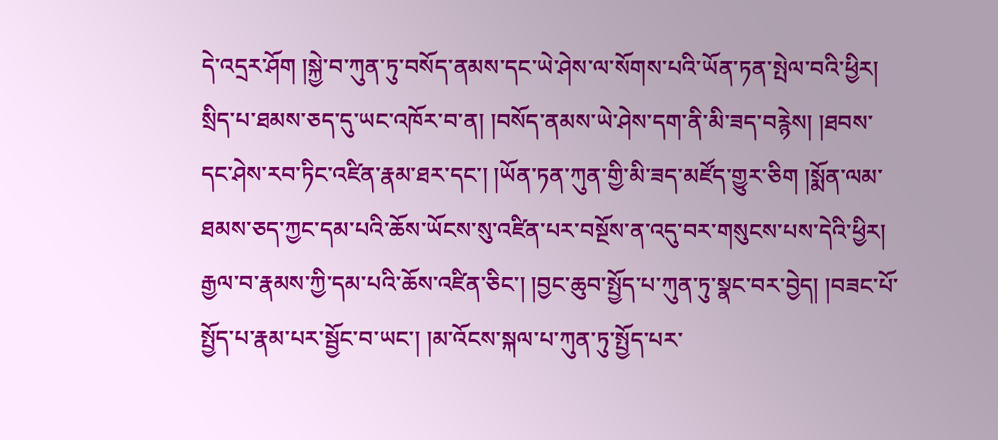དེ་འདྲར་ཤོག །སྐྱེ་བ་ཀུན་ཏུ་བསོད་ནམས་དང་ཡེ་ཤེས་ལ་སོགས་པའི་ཡོན་ཏན་སྤེལ་བའི་ཕྱིར། སྲིད་པ་ཐམས་ཅད་དུ་ཡང་འཁོར་བ་ན། །བསོད་ནམས་ཡེ་ཤེས་དག་ནི་མི་ཟད་བརྙེས། །ཐབས་དང་ཤེས་རབ་ཏིང་འཛིན་རྣམ་ཐར་དང་། །ཡོན་ཏན་ཀུན་གྱི་མི་ཟད་མཛོད་གྱུར་ཅིག །སྨོན་ལམ་ཐམས་ཅད་ཀྱང་དམ་པའི་ཆོས་ཡོངས་སུ་འཛིན་པར་བསྔོས་ན་འདུ་བར་གསུངས་པས་དེའི་ཕྱིར། རྒྱལ་བ་རྣམས་ཀྱི་དམ་པའི་ཆོས་འཛིན་ཅིང་། །བྱང་ཆུབ་སྤྱོད་པ་ཀུན་ཏུ་སྣང་བར་བྱེད། །བཟང་པོ་སྤྱོད་པ་རྣམ་པར་སྦྱོང་བ་ཡང་། །མ་འོངས་སྐལ་པ་ཀུན་ཏུ་སྤྱོད་པར་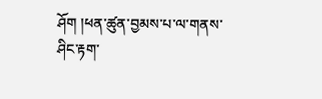ཤོག །ཕན་ཚུན་བྱམས་པ་ལ་གནས་ཤིང་རྟག་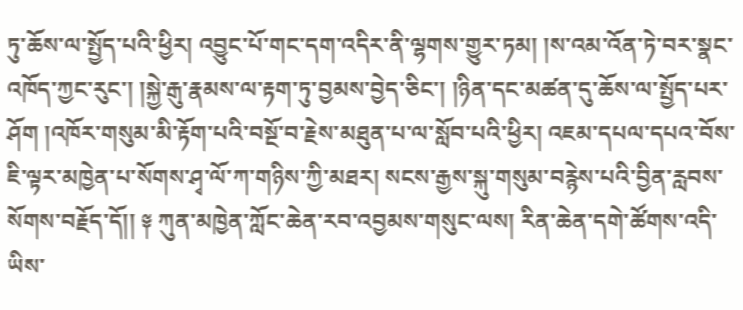ཏུ་ཆོས་ལ་སྤྱོད་པའི་ཕྱིར། འབྱུང་པོ་གང་དག་འདིར་ནི་ལྷགས་གྱུར་ཏམ། །ས་འམ་འོན་ཏེ་བར་སྣང་འཁོད་ཀྱང་རུང་། །སྐྱེ་རྒུ་རྣམས་ལ་རྟག་ཏུ་བྱམས་བྱེད་ཅིང་། །ཉིན་དང་མཚན་དུ་ཆོས་ལ་སྤྱོད་པར་ཤོག །འཁོར་གསུམ་མི་རྟོག་པའི་བསྔོ་བ་རྗེས་མཐུན་པ་ལ་སློབ་པའི་ཕྱིར། འཇམ་དཔལ་དཔའ་བོས་ཇི་ལྟར་མཁྱེན་པ་སོགས་ཤྭ་ལོ་ཀ་གཉིས་ཀྱི་མཐར། སངས་རྒྱས་སྐུ་གསུམ་བརྙེས་པའི་བྱིན་རླབས་སོགས་བརྗོད་དོ།། ༈ ཀུན་མཁྱེན་ཀློང་ཆེན་རབ་འབྱམས་གསུང་ལས། རིན་ཆེན་དགེ་ཚོགས་འདི་ཡིས་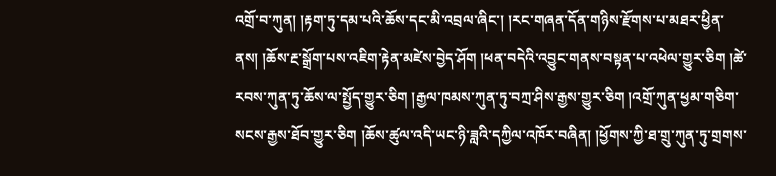འགྲོ་བ་ཀུན། །རྟག་ཏུ་དམ་པའི་ཆོས་དང་མི་འབྲལ་ཞིང་། །རང་གཞན་དོན་གཉིས་རྫོགས་པ་མཐར་ཕྱིན་ནས། །ཆོས་རྔ་སྒྲོག་པས་འཇིག་རྟེན་མཛེས་བྱེད་ཤོག །ཕན་བདེའི་འབྱུང་གནས་བསྟན་པ་འཕེལ་གྱུར་ཅིག །ཚེ་རབས་ཀུན་ཏུ་ཆོས་ལ་སྤྱོད་གྱུར་ཅིག །རྒྱལ་ཁམས་ཀུན་ཏུ་བཀྲ་ཤིས་རྒྱས་གྱུར་ཅིག །འགྲོ་ཀུན་ཕྱམ་གཅིག་སངས་རྒྱས་ཐོབ་གྱུར་ཅིག །ཆོས་ཚུལ་འདི་ཡང་ཉི་ཟླའི་དཀྱིལ་འཁོར་བཞིན། །ཕྱོགས་ཀྱི་ཐ་གྲུ་ཀུན་ཏུ་གྲགས་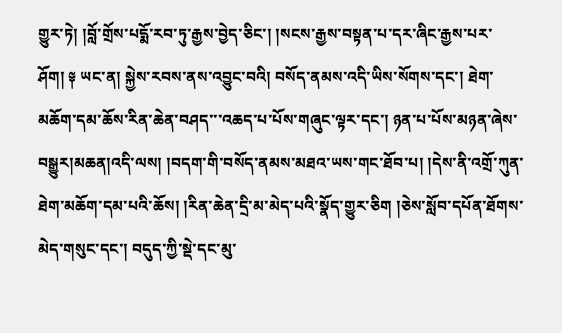གྱུར་ཏེ། །བློ་གྲོས་པདྨོ་རབ་ཏུ་རྒྱས་བྱེད་ཅིང་། །སངས་རྒྱས་བསྟན་པ་དར་ཞིང་རྒྱས་པར་ཤོག། ༈ ཡང་ན། སྐྱེས་རབས་ནས་འབྱུང་བའི། བསོད་ནམས་འདི་ཡིས་སོགས་དང་། ཐེག་མཆོག་དམ་ཆོས་རིན་ཆེན་བཤད་་་འཆད་པ་པོས་གཞུང་ལྟར་དང་། ཉན་པ་པོས་མཉན་ཞེས་བསྒྱུར།མཆན།འདི་ལས། །བདག་གི་བསོད་ནམས་མཐའ་ཡས་གང་ཐོབ་པ། །དེས་ནི་འགྲོ་ཀུན་ཐེག་མཆོག་དམ་པའི་ཆོས། །རིན་ཆེན་དྲི་མ་མེད་པའི་སྣོད་གྱུར་ཅིག །ཅེས་སློབ་དཔོན་ཐོགས་མེད་གསུང་དང་། བདུད་ཀྱི་སྡེ་དང་མུ་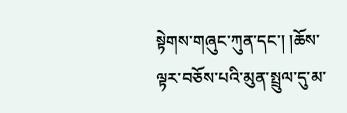སྟེགས་གཞུང་ཀུན་དང་། །ཆོས་ལྟར་བཅོས་པའི་མུན་སྤྲུལ་དུ་མ་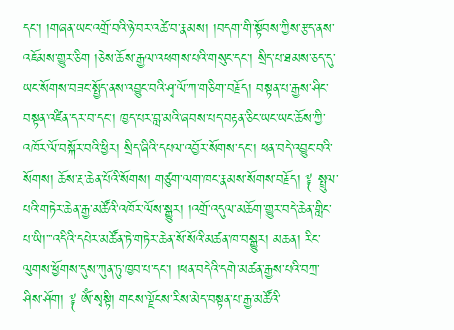དང་། །གཞན་ཡང་འགྲོ་བའི་ཉེ་བར་འཚེ་བ་རྣམས། །བདག་གི་སྟོབས་ཀྱིས་རྩད་ནས་འཇོམས་གྱུར་ཅིག །ཅེས་ཆོས་རྒྱལ་འཕགས་པའི་གསུང་དང་། སྲིད་པ་ཐམས་ཅད་དུ་ཡང་སོགས་བཟང་སྤྱོད་ནས་འབྱུང་བའི་ཤྭ་ལོ་ཀ་གཅིག་བརྗོད། བསྟན་པ་རྒྱས་ཤིང་བསྟན་འཛིན་དར་བ་དང་། ཁྱད་པར་བླ་མའི་ཞབས་པད་བརྟན་ཅིང་ཡང་ཡང་ཆོས་ཀྱི་འཁོར་ལོ་བསྐོར་བའི་ཕྱིར། སྲིད་ཞིའི་དཔལ་འབྱོར་སོགས་དང་། ཕན་བདེ་འབྱུང་བའི་སོགས། ཆོས་རྔ་ཆེན་པོའི་སོགས། གཙུག་ལག་ཁང་རྣམས་སོགས་བརྗོད། ༈ སྤྲུལ་པའི་གཏེར་ཆེན་རྒྱ་མཚོའི་འཁོར་ལོས་སྒྱུར། །འགྲོ་འདུལ་མཆོག་གྱུར་བདེ་ཆེན་གླིང་པ་ཡི།་་་འདིའི་དཔེར་མཚོན་ཏེ་གཏེར་ཆེན་སོ་སོའི་མཚན་ཁ་བསྒྱུར། མཆན། རིང་ལུགས་ཕྱོགས་དུས་ཀུན་ཏུ་ཁྱབ་པ་དང་། །ཕན་བདེའི་དགེ་མཚན་རྒྱས་པའི་བཀྲ་ཤིས་ཤོག། ༈ ཨོཾ་སྭསྟི། གངས་ལྗོངས་རིས་མེད་བསྟན་པ་རྒྱ་མཚོའི་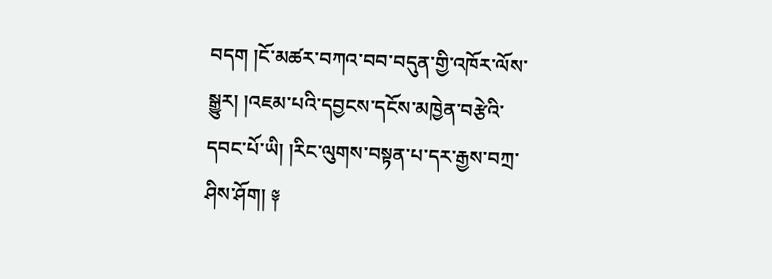བདག །ངོ་མཚར་བཀའ་བབ་བདུན་གྱི་འཁོར་ལོས་སྒྱུར། །འཇམ་པའི་དབྱངས་དངོས་མཁྱེན་བརྩེའི་དབང་པོ་ཡི། །རིང་ལུགས་བསྟན་པ་དར་རྒྱས་བཀྲ་ཤིས་ཤོག། ༈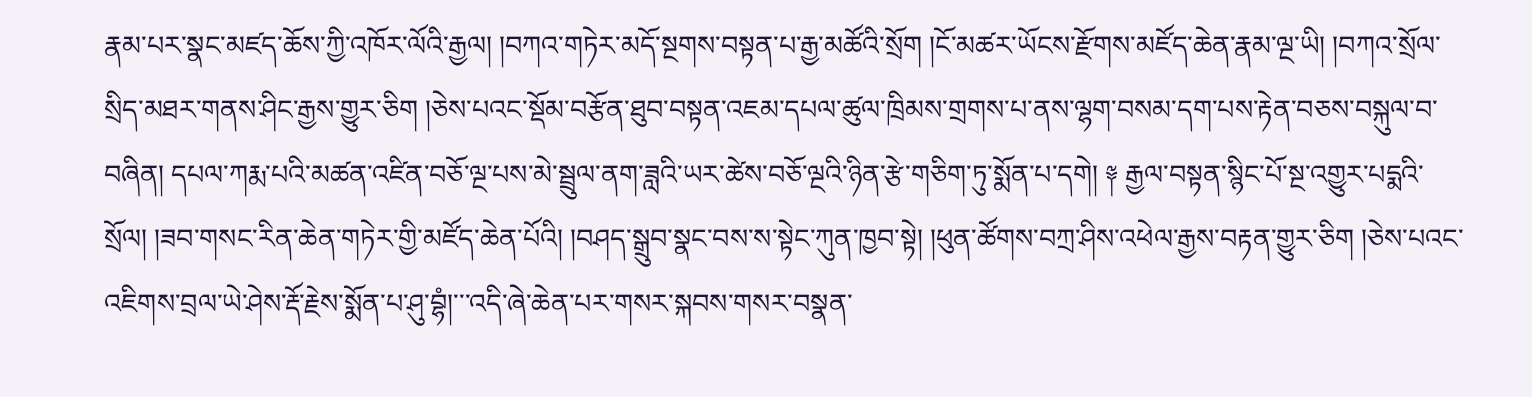རྣམ་པར་སྣང་མཛད་ཆོས་ཀྱི་འཁོར་ལོའི་རྒྱལ། །བཀའ་གཏེར་མདོ་སྔགས་བསྟན་པ་རྒྱ་མཚོའི་སྲོག །ངོ་མཚར་ཡོངས་རྫོགས་མཛོད་ཆེན་རྣམ་ལྔ་ཡི། །བཀའ་སྲོལ་སྲིད་མཐར་གནས་ཤིང་རྒྱས་གྱུར་ཅིག །ཅེས་པའང་སྡོམ་བརྩོན་ཐུབ་བསྟན་འཇམ་དཔལ་ཚུལ་ཁྲིམས་གྲགས་པ་ནས་ལྷག་བསམ་དག་པས་རྟེན་བཅས་བསྐུལ་བ་བཞིན། དཔལ་ཀརྨ་པའི་མཚན་འཛིན་བཅོ་ལྔ་པས་མེ་སྦྲུལ་ནག་ཟླའི་ཡར་ཚེས་བཅོ་ལྔའི་ཉིན་རྩེ་གཅིག་ཏུ་སྨོན་པ་དགེ། ༈ རྒྱལ་བསྟན་སྙིང་པོ་སྔ་འགྱུར་པདྨའི་སྲོལ། །ཟབ་གསང་རིན་ཆེན་གཏེར་གྱི་མཛོད་ཆེན་པོའི། །བཤད་སྒྲུབ་སྣང་བས་ས་སྟེང་ཀུན་ཁྱབ་སྟེ། །ཕུན་ཚོགས་བཀྲ་ཤིས་འཕེལ་རྒྱས་བརྟན་གྱུར་ཅིག །ཅེས་པའང་འཇིགས་བྲལ་ཡེ་ཤེས་རྡོ་རྗེས་སྨོན་པ་ཤུ་བྷཾ།་་་འདི་ཞེ་ཆེན་པར་གསར་སྐབས་གསར་བསྣན་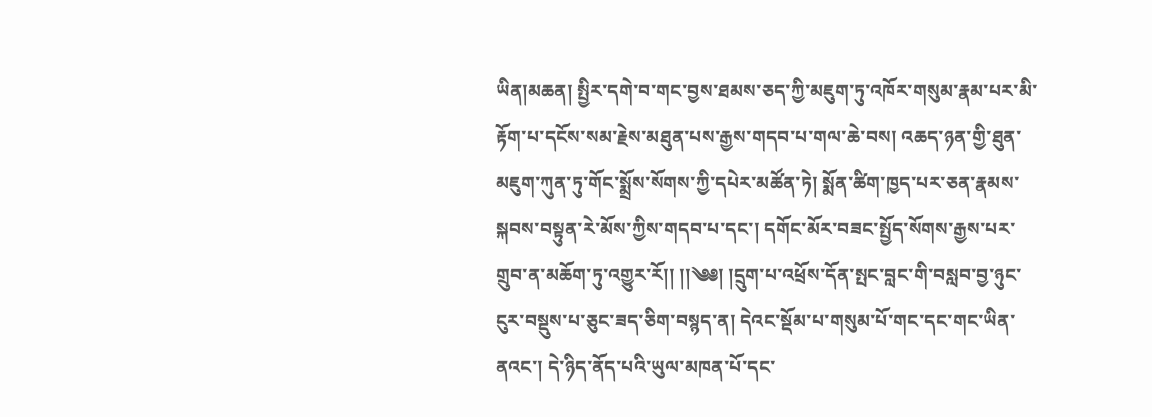ཡིན།མཆན། སྤྱིར་དགེ་བ་གང་བྱས་ཐམས་ཅད་ཀྱི་མཇུག་ཏུ་འཁོར་གསུམ་རྣམ་པར་མི་རྟོག་པ་དངོས་སམ་རྗེས་མཐུན་པས་རྒྱས་གདབ་པ་གལ་ཆེ་བས། འཆད་ཉན་གྱི་ཐུན་མཇུག་ཀུན་ཏུ་གོང་སྨྲོས་སོགས་ཀྱི་དཔེར་མཚོན་ཏེ། སྨོན་ཚིག་ཁྱད་པར་ཅན་རྣམས་སྐབས་བསྟུན་རེ་མོས་ཀྱིས་གདབ་པ་དང་། དགོང་མོར་བཟང་སྤྱོད་སོགས་རྒྱས་པར་གྲུབ་ན་མཆོག་ཏུ་འགྱུར་རོ།། །།༄༅། །དྲུག་པ་འཕྲོས་དོན་སྤང་བླང་གི་བསླབ་བྱ་ཉུང་ངུར་བསྡུས་པ་ཅུང་ཟད་ཅིག་བསྙད་ན། དེའང་སྡོམ་པ་གསུམ་པོ་གང་དང་གང་ཡིན་ནའང་། དེ་ཉིད་ནོད་པའི་ཡུལ་མཁན་པོ་དང་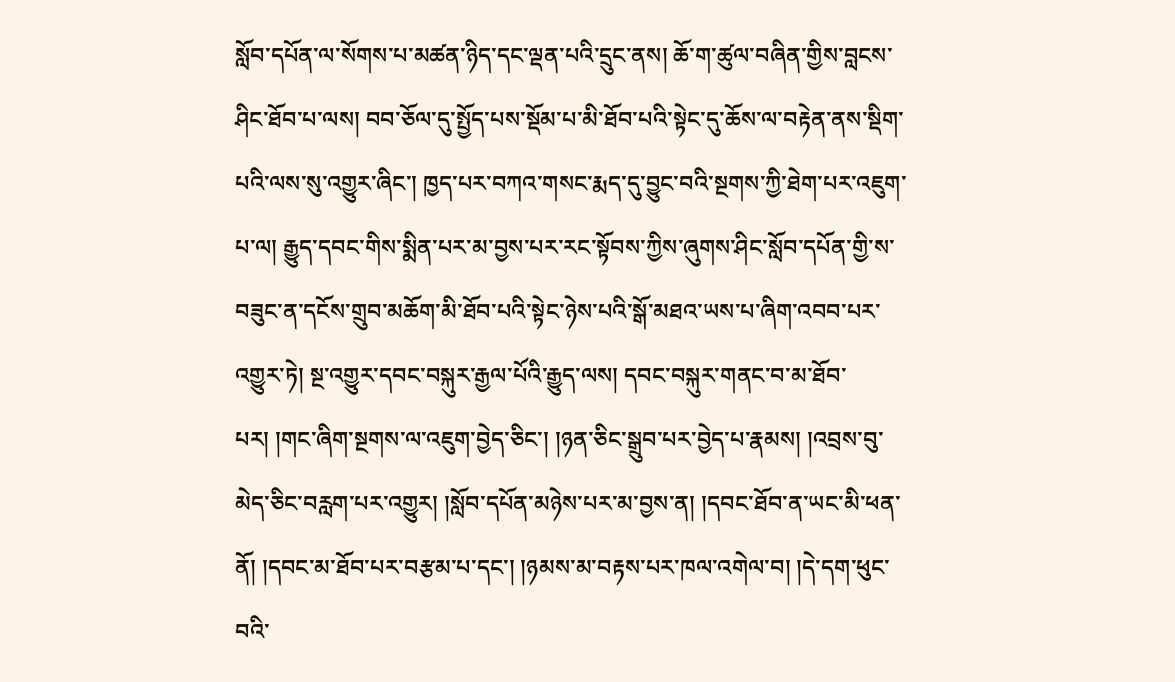སློབ་དཔོན་ལ་སོགས་པ་མཚན་ཉིད་དང་ལྡན་པའི་དྲུང་ནས། ཆོ་ག་ཚུལ་བཞིན་གྱིས་བླངས་ཤིང་ཐོབ་པ་ལས། བབ་ཅོལ་དུ་སྤྱོད་པས་སྡོམ་པ་མི་ཐོབ་པའི་སྟེང་དུ་ཆོས་ལ་བརྟེན་ནས་སྡིག་པའི་ལས་སུ་འགྱུར་ཞིང་། ཁྱད་པར་བཀའ་གསང་རྨད་དུ་བྱུང་བའི་སྔགས་ཀྱི་ཐེག་པར་འཇུག་པ་ལ། རྒྱུད་དབང་གིས་སྨིན་པར་མ་བྱས་པར་རང་སྟོབས་ཀྱིས་ཞུགས་ཤིང་སློབ་དཔོན་གྱི་ས་བཟུང་ན་དངོས་གྲུབ་མཆོག་མི་ཐོབ་པའི་སྟེང་ཉེས་པའི་སྒོ་མཐའ་ཡས་པ་ཞིག་འབབ་པར་འགྱུར་ཏེ། སྔ་འགྱུར་དབང་བསྐུར་རྒྱལ་པོའི་རྒྱུད་ལས། དབང་བསྐུར་གནང་བ་མ་ཐོབ་པར། །གང་ཞིག་སྔགས་ལ་འཇུག་བྱེད་ཅིང་། །ཉན་ཅིང་སྒྲུབ་པར་བྱེད་པ་རྣམས། །འབྲས་བུ་མེད་ཅིང་བརླག་པར་འགྱུར། །སློབ་དཔོན་མཉེས་པར་མ་བྱས་ན། །དབང་ཐོབ་ན་ཡང་མི་ཕན་ནོ། །དབང་མ་ཐོབ་པར་བརྩམ་པ་དང་། །ཉམས་མ་བརྟས་པར་ཁལ་འགེལ་བ། །དེ་དག་ཕུང་བའི་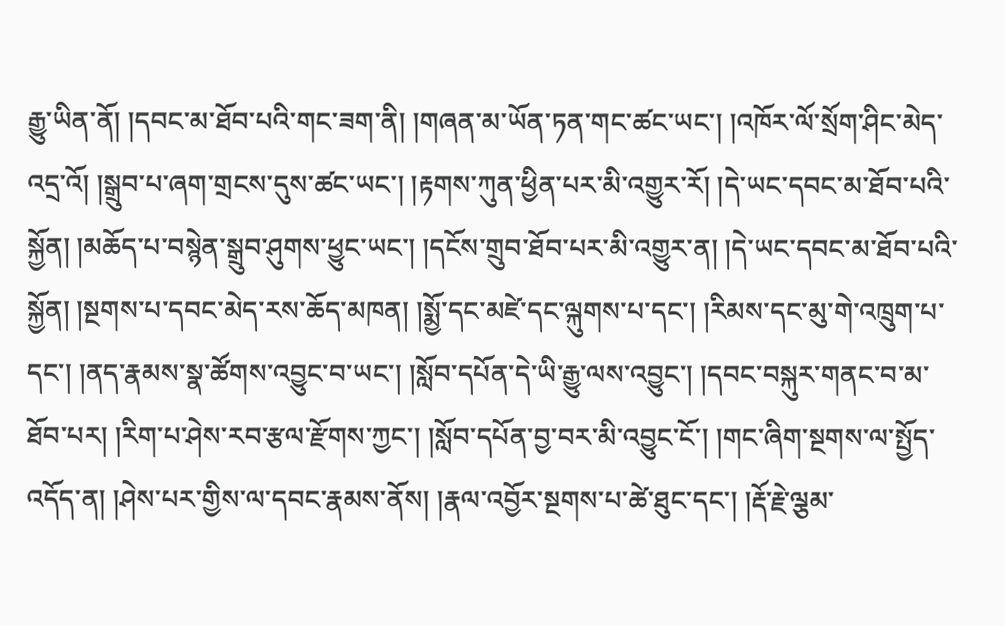རྒྱུ་ཡིན་ནོ། །དབང་མ་ཐོབ་པའི་གང་ཟག་ནི། །གཞན་མ་ཡོན་ཏན་གང་ཚང་ཡང་། །འཁོར་ལོ་སྲོག་ཤིང་མེད་འདྲ་འོ། །སྒྲུབ་པ་ཞག་གྲངས་དུས་ཚང་ཡང་། །རྟགས་ཀུན་ཕྱིན་པར་མི་འགྱུར་རོ། །དེ་ཡང་དབང་མ་ཐོབ་པའི་སྐྱོན། །མཆོད་པ་བསྙེན་སྒྲུབ་ཤུགས་ཕྱུང་ཡང་། །དངོས་གྲུབ་ཐོབ་པར་མི་འགྱུར་ན། །དེ་ཡང་དབང་མ་ཐོབ་པའི་སྐྱོན། །སྔགས་པ་དབང་མེད་རས་ཆོད་མཁན། །སྨྱོ་དང་མཛེ་དང་ལྐུགས་པ་དང་། །རིམས་དང་མུ་གེ་འཁྲུག་པ་དང་། །ནད་རྣམས་སྣ་ཚོགས་འབྱུང་བ་ཡང་། །སློབ་དཔོན་དེ་ཡི་རྒྱུ་ལས་འབྱུང་། །དབང་བསྐུར་གནང་བ་མ་ཐོབ་པར། །རིག་པ་ཤེས་རབ་རྩལ་རྫོགས་ཀྱང་། །སློབ་དཔོན་བྱ་བར་མི་འབྱུང་ངོ་། །གང་ཞིག་སྔགས་ལ་སྤྱོད་འདོད་ན། །ཤེས་པར་གྱིས་ལ་དབང་རྣམས་ནོས། །རྣལ་འབྱོར་སྔགས་པ་ཚེ་ཐུང་དང་། །རྡོ་རྗེ་ལྕམ་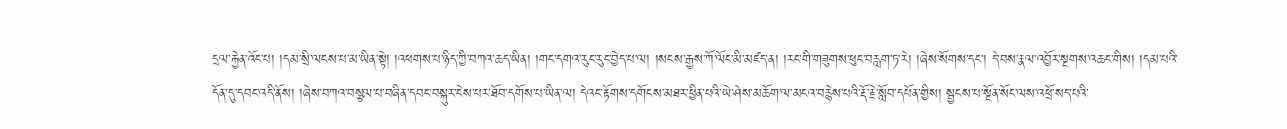དྲལ་རྐྱེན་འོང་པ། །དམ་སྲི་ལངས་པ་མ་ཡིན་སྟེ། །འཕགས་པ་ཉིད་ཀྱི་བཀའ་ཆད་ཡིན། །གང་དགའ་རུང་རུང་བྱེད་པ་ལ། །སངས་རྒྱས་ཀོ་ལོང་མི་མཛད་ན། །རང་གི་གཟུགས་ཕུང་བརླག་ཏ་རེ། །ཞེས་སོགས་དང་། དེ་བས་རྣལ་འབྱོར་སྔགས་འཆང་གིས། །དམ་པའི་དོན་དུ་དབང་འདི་ནོས། །ཞེས་བཀའ་བསྩལ་པ་བཞིན་དབང་བསྐུར་ངེས་པར་ཐོབ་དགོས་པ་ཡིན་ལ། དེའང་རྟོགས་དགོངས་མཐར་ཕྱིན་པའི་ཡེ་ཤེས་མཆོག་ལ་མངའ་བརྙེས་པའི་རྡོ་རྗེ་སློབ་དཔོན་གྱིས། སྦྱངས་པ་སྔོན་སོང་ལས་འཕྲོ་སད་པའི་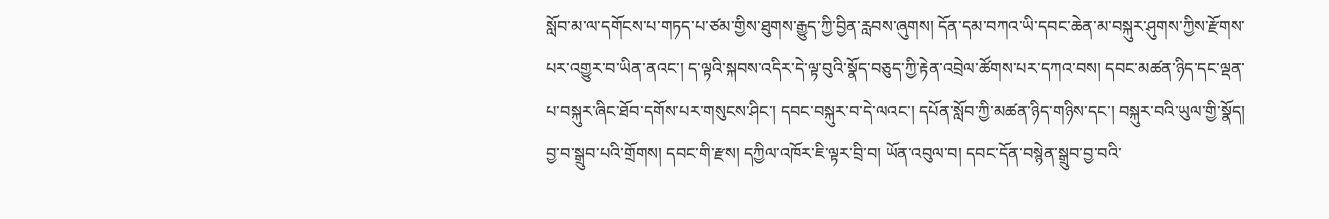སློབ་མ་ལ་དགོངས་པ་གཏད་པ་ཙམ་གྱིས་ཐུགས་རྒྱུད་ཀྱི་བྱིན་རླབས་ཞུགས། དོན་དམ་བཀའ་ཡི་དབང་ཆེན་མ་བསྐུར་ཤུགས་ཀྱིས་རྫོགས་པར་འགྱུར་བ་ཡིན་ནའང་། ད་ལྟའི་སྐབས་འདིར་དེ་ལྟ་བུའི་སྣོད་བཅུད་ཀྱི་རྟེན་འབྲེལ་ཚོགས་པར་དཀའ་བས། དབང་མཚན་ཉིད་དང་ལྡན་པ་བསྐུར་ཞིང་ཐོབ་དགོས་པར་གསུངས་ཤིང་། དབང་བསྐུར་བ་དེ་ལའང་། དཔོན་སློབ་ཀྱི་མཚན་ཉིད་གཉིས་དང་། བསྐུར་བའི་ཡུལ་གྱི་སྣོད། བྱ་བ་སྒྲུབ་པའི་གྲོགས། དབང་གི་རྫས། དཀྱིལ་འཁོར་ཇི་ལྟར་བྲི་བ། ཡོན་འབུལ་བ། དབང་དོན་བསྙེན་སྒྲུབ་བྱ་བའི་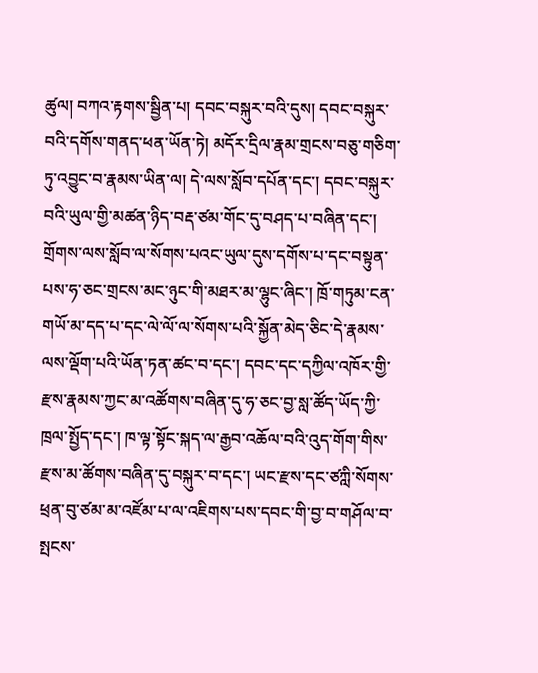ཚུལ། བཀའ་རྟགས་སྦྱིན་པ། དབང་བསྐུར་བའི་དུས། དབང་བསྐུར་བའི་དགོས་གནད་ཕན་ཡོན་ཏེ། མདོར་དྲིལ་རྣམ་གྲངས་བཅུ་གཅིག་ཏུ་འབྱུང་བ་རྣམས་ཡིན་ལ། དེ་ལས་སློབ་དཔོན་དང་། དབང་བསྐུར་བའི་ཡུལ་གྱི་མཚན་ཉིད་བརྡ་ཙམ་གོང་དུ་བཤད་པ་བཞིན་དང་། གྲོགས་ལས་སློབ་ལ་སོགས་པའང་ཡུལ་དུས་དགོས་པ་དང་བསྟུན་པས་ཧ་ཅང་གྲངས་མང་ཉུང་གི་མཐར་མ་ལྷུང་ཞིང་། ཁྲོ་གཏུམ་ངན་གཡོ་མ་དད་པ་དང་ལེ་ལོ་ལ་སོགས་པའི་སྐྱོན་མེད་ཅིང་དེ་རྣམས་ལས་ལྡོག་པའི་ཡོན་ཏན་ཚང་བ་དང་། དབང་དང་དཀྱིལ་འཁོར་གྱི་རྫས་རྣམས་ཀྱང་མ་འཚོགས་བཞིན་དུ་ཧ་ཅང་བྱ་སླ་ཚོད་ཡོད་ཀྱི་ཁྲལ་སྤྱོད་དང་། ཁ་ལྟ་སྟོང་སྐད་ལ་རྒྱབ་འཆོལ་བའི་འུད་གོག་གིས་རྫས་མ་ཚོགས་བཞིན་དུ་བསྐུར་བ་དང་། ཡང་རྫས་དང་ཙཀླི་སོགས་ཕྲན་བུ་ཙམ་མ་འཛོམ་པ་ལ་འཇིགས་པས་དབང་གི་བྱ་བ་གཤོལ་བ་སྤངས་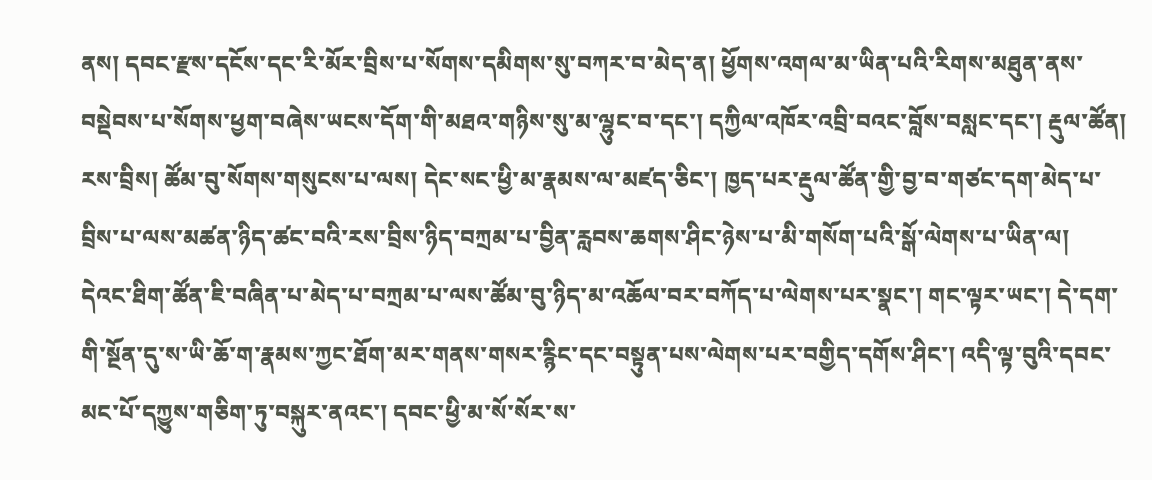ནས། དབང་རྫས་དངོས་དང་རི་མོར་བྲིས་པ་སོགས་དམིགས་སུ་བཀར་བ་མེད་ན། ཕྱོགས་འགལ་མ་ཡིན་པའི་རིགས་མཐུན་ནས་བསྡེབས་པ་སོགས་ཕྱག་བཞེས་ཡངས་དོག་གི་མཐའ་གཉིས་སུ་མ་ལྷུང་བ་དང་། དཀྱིལ་འཁོར་འབྲི་བའང་བློས་བསླང་དང་། རྡུལ་ཚོན། རས་བྲིས། ཚོམ་བུ་སོགས་གསུངས་པ་ལས། དེང་སང་ཕྱི་མ་རྣམས་ལ་མཛད་ཅིང་། ཁྱད་པར་རྡུལ་ཚོན་གྱི་བྱ་བ་གཙང་དག་མེད་པ་བྲིས་པ་ལས་མཚན་ཉིད་ཚང་བའི་རས་བྲིས་ཉིད་བཀྲམ་པ་བྱིན་རླབས་ཆགས་ཤིང་ཉེས་པ་མི་གསོག་པའི་སྒོ་ལེགས་པ་ཡིན་ལ། དེའང་ཐིག་ཚོན་ཇི་བཞིན་པ་མེད་པ་བཀྲམ་པ་ལས་ཚོམ་བུ་ཉིད་མ་འཆོལ་བར་བཀོད་པ་ལེགས་པར་སྣང་། གང་ལྟར་ཡང་། དེ་དག་གི་སྔོན་དུ་ས་ཡི་ཆོ་ག་རྣམས་ཀྱང་ཐོག་མར་གནས་གསར་རྙིང་དང་བསྟུན་པས་ལེགས་པར་བགྱིད་དགོས་ཤིང་། འདི་ལྟ་བུའི་དབང་མང་པོ་དཀྱུས་གཅིག་ཏུ་བསྐུར་ནའང་། དབང་ཕྱི་མ་སོ་སོར་ས་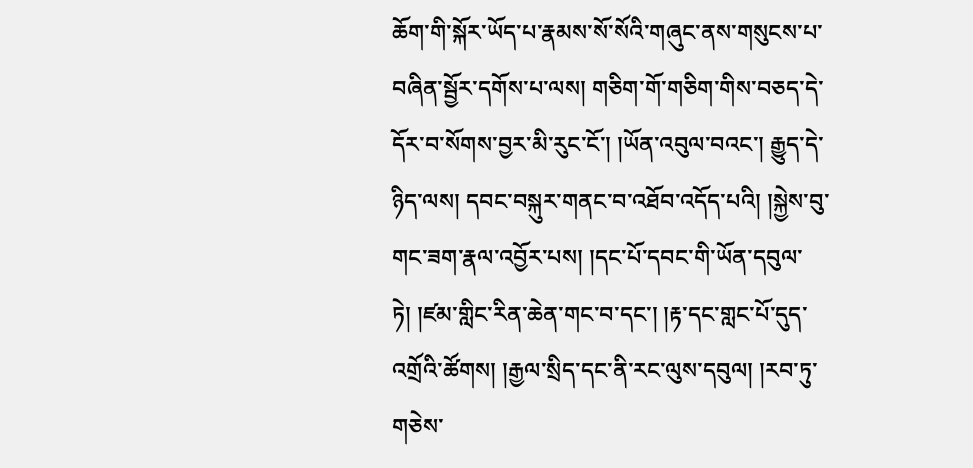ཆོག་གི་སྐོར་ཡོད་པ་རྣམས་སོ་སོའི་གཞུང་ནས་གསུངས་པ་བཞིན་སྦྱོར་དགོས་པ་ལས། གཅིག་གོ་གཅིག་གིས་བཅད་དེ་དོར་བ་སོགས་བྱར་མི་རུང་ངོ་། །ཡོན་འབུལ་བའང་། རྒྱུད་དེ་ཉིད་ལས། དབང་བསྐུར་གནང་བ་འཐོབ་འདོད་པའི། །སྐྱེས་བུ་གང་ཟག་རྣལ་འབྱོར་པས། །དང་པོ་དབང་གི་ཡོན་དབུལ་ཏེ། །ཛམ་གླིང་རིན་ཆེན་གང་བ་དང་། །རྟ་དང་གླང་པོ་དུད་འགྲོའི་ཚོགས། །རྒྱལ་སྲིད་དང་ནི་རང་ལུས་དབུལ། །རབ་ཏུ་གཅེས་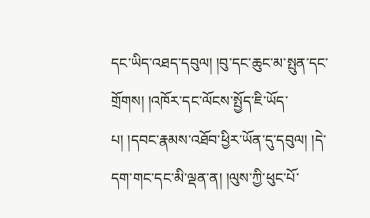དང་ཡིད་འཐད་དབུལ། །བུ་དང་ཆུང་མ་སྤུན་དང་གྲོགས། །འཁོར་དང་ལོངས་སྤྱོད་ཇི་ཡོད་པ། །དབང་རྣམས་འཐོབ་ཕྱིར་ཡོན་དུ་དབུལ། །དེ་དག་གང་དང་མི་ལྡན་ན། །ལུས་ཀྱི་ཕུང་པོ་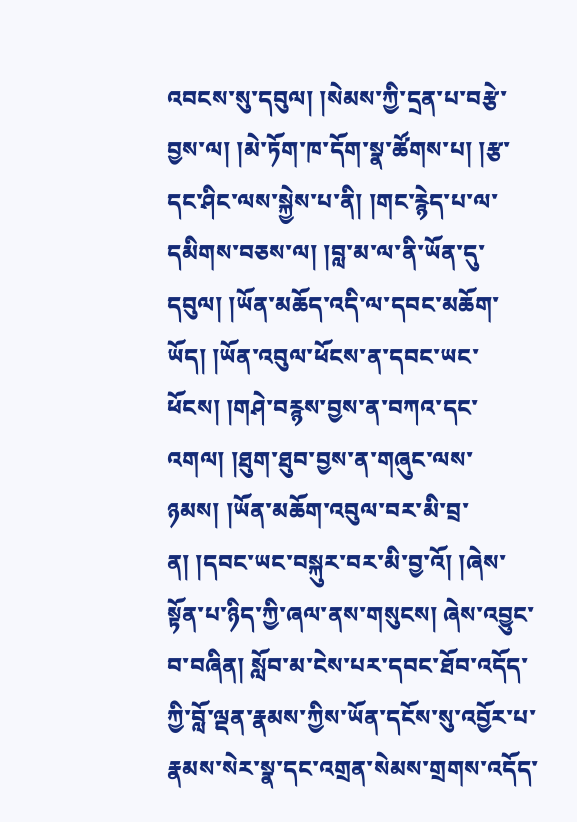འབངས་སུ་དབུལ། །སེམས་ཀྱི་དྲན་པ་བརྩེ་བྱས་ལ། །མེ་ཏོག་ཁ་དོག་སྣ་ཚོགས་པ། །རྩ་དང་ཤིང་ལས་སྐྱེས་པ་ནི། །གང་རྙེད་པ་ལ་དམིགས་བཅས་ལ། །བླ་མ་ལ་ནི་ཡོན་དུ་དབུལ། །ཡོན་མཆོད་འདི་ལ་དབང་མཆོག་ཡོད། །ཡོན་འབུལ་ཕོངས་ན་དབང་ཡང་ཕོངས། །གཤེ་བརྙས་བྱས་ན་བཀའ་དང་འགལ། །ཐུག་ཐུབ་བྱས་ན་གཞུང་ལས་ཉམས། །ཡོན་མཆོག་འབུལ་བར་མི་བྲ་ན། །དབང་ཡང་བསྐུར་བར་མི་བྱ་འོ། །ཞེས་སྟོན་པ་ཉིད་ཀྱི་ཞལ་ནས་གསུངས། ཞེས་འབྱུང་བ་བཞིན། སློབ་མ་ངེས་པར་དབང་ཐོབ་འདོད་ཀྱི་བློ་ལྡན་རྣམས་ཀྱིས་ཡོན་དངོས་སུ་འབྱོར་པ་རྣམས་སེར་སྣ་དང་འགྲན་སེམས་གྲགས་འདོད་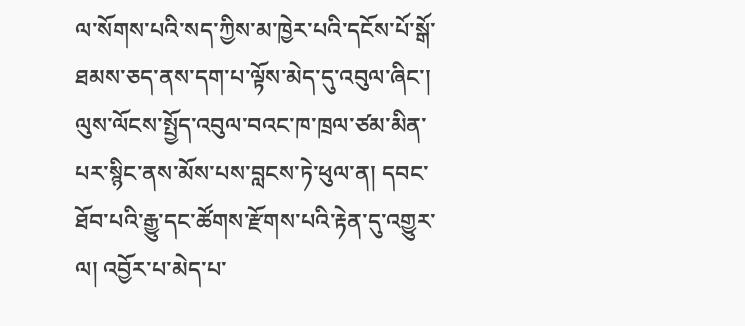ལ་སོགས་པའི་སད་ཀྱིས་མ་ཁྱེར་པའི་དངོས་པོ་སྒོ་ཐམས་ཅད་ནས་དག་པ་ལྟོས་མེད་དུ་འབུལ་ཞིང་། ལུས་ལོངས་སྤྱོད་འབུལ་བའང་ཁ་ཁྲལ་ཙམ་མིན་པར་སྙིང་ནས་མོས་པས་བླངས་ཏེ་ཕུལ་ན། དབང་ཐོབ་པའི་རྒྱུ་དང་ཚོགས་རྫོགས་པའི་རྟེན་དུ་འགྱུར་ལ། འབྱོར་པ་མེད་པ་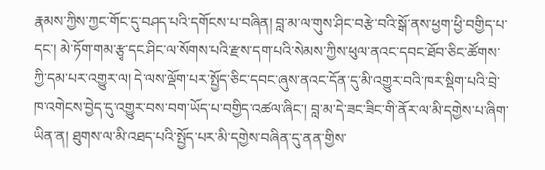རྣམས་ཀྱིས་ཀྱང་གོང་དུ་བཤད་པའི་དགོངས་པ་བཞིན། བླ་མ་ལ་གུས་ཤིང་བརྩེ་བའི་སྒོ་ནས་ཕྱག་ཕྱི་བགྱིད་པ་དང་། མེ་ཏོག་གམ་རྩྭ་དང་ཤིང་ལ་སོགས་པའི་རྫས་དག་པའི་སེམས་ཀྱིས་ཕུལ་ནའང་དབང་ཐོབ་ཅིང་ཚོགས་ཀྱི་དམ་པར་འགྱུར་ལ། དེ་ལས་ལྡོག་པར་སྤྱོད་ཅིང་དབང་ཞུས་ནའང་དོན་དུ་མི་འགྱུར་བའི་ཁར་སྡིག་པའི་བྲེ་ཁ་འགེངས་བྱེད་དུ་འགྱུར་བས་བག་ཡོད་པ་བགྱིད་འཚལ་ཞིང་། བླ་མ་དེ་ཟང་ཟིང་གི་ནོར་ལ་མི་དགྱེས་པ་ཞིག་ཡིན་ན། ཐུགས་ལ་མི་འཐད་པའི་སྤྱོད་པར་མི་དགྱེས་བཞིན་དུ་ནན་གྱིས་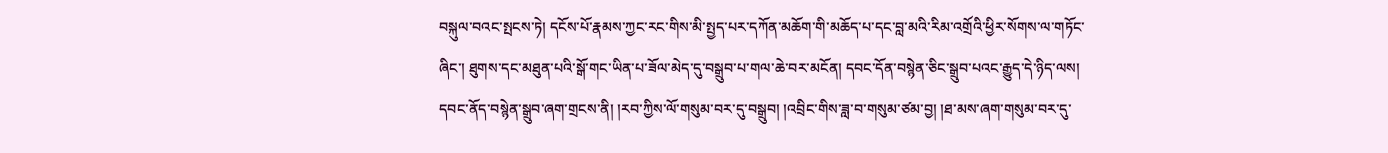བསྐུལ་བའང་སྤངས་ཏེ། དངོས་པོ་རྣམས་ཀྱང་རང་གིས་མི་སྤྱད་པར་དཀོན་མཆོག་གི་མཆོད་པ་དང་བླ་མའི་རིམ་འགྲོའི་ཕྱིར་སོགས་ལ་གཏོང་ཞིང་། ཐུགས་དང་མཐུན་པའི་སྒོ་གང་ཡིན་པ་ཟོལ་མེད་དུ་བསྒྲུབ་པ་གལ་ཆེ་བར་མངོན། དབང་དོན་བསྙེན་ཅིང་སྒྲུབ་པའང་རྒྱུད་དེ་ཉིད་ལས། དབང་ནོད་བསྙེན་སྒྲུབ་ཞག་གྲངས་ནི། །རབ་ཀྱིས་ལོ་གསུམ་བར་དུ་བསྒྲུབ། །འབྲིང་གིས་ཟླ་བ་གསུམ་ཙམ་བྱ། །ཐ་མས་ཞག་གསུམ་བར་དུ་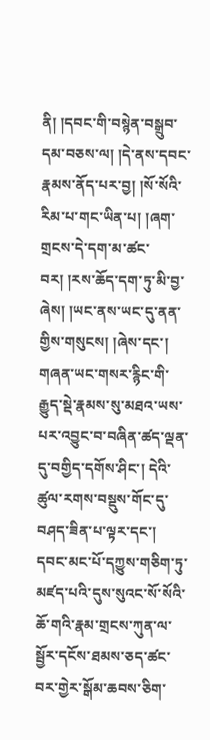ནི། །དབང་གི་བསྙེན་བསྒྲུབ་དམ་བཅས་ལ། །དེ་ནས་དབང་རྣམས་ནོད་པར་བྱ། །སོ་སོའི་རིམ་པ་གང་ཡིན་པ། །ཞག་གྲངས་དེ་དག་མ་ཚང་བར། །རས་ཆོད་དག་ཏུ་མི་བྱ་ཞེས། །ཡང་ནས་ཡང་དུ་ནན་གྱིས་གསུངས། །ཞེས་དང་། གཞན་ཡང་གསར་རྙིང་གི་རྒྱུད་སྡེ་རྣམས་སུ་མཐའ་ཡས་པར་འབྱུང་བ་བཞིན་ཚད་ལྡན་དུ་བགྱིད་དགོས་ཤིང་། དེའི་ཚུལ་རགས་བསྡུས་གོང་དུ་བཤད་ཟིན་པ་ལྟར་དང་། དབང་མང་པོ་དཀྱུས་གཅིག་ཏུ་མཛད་པའི་དུས་སུའང་སོ་སོའི་ཆོ་གའི་རྣམ་གྲངས་ཀུན་ལ་སྦྱོར་དངོས་ཐམས་ཅད་ཚང་བར་གྱེར་སྒོམ་ཆབས་ཅིག་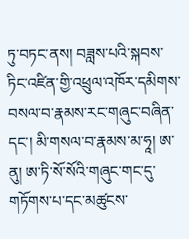ཏུ་བཏང་ནས། བཟླས་པའི་སྐབས་ཏིང་འཛིན་གྱི་འཕྲུལ་འཁོར་དམིགས་བསལ་བ་རྣམས་རང་གཞུང་བཞིན་དང་། མི་གསལ་བ་རྣམས་མ་ཧཱ། ཨ་ནུ། ཨ་ཏི་སོ་སོའི་གཞུང་གང་དུ་གཏོགས་པ་དང་མཚུངས་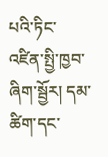པའི་ཏིང་འཛིན་སྤྱི་ཁྱབ་ཞིག་སྦྱོར། དམ་ཚིག་དང་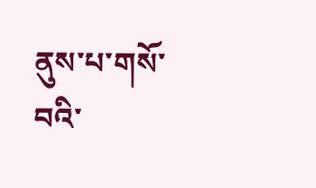ནུས་པ་གསོ་བའི་